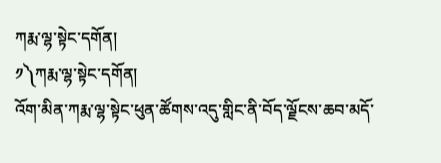ཀརྨ་ལྷ་སྟེང་དགོན།
༡༽ཀརྨ་ལྷ་སྟེང་དགོན།
འོག་མིན་ཀརྨ་ལྷ་སྟེང་ཕུན་ཚོགས་འདུ་གླིང་ནི་བོད་ལྗོངས་ཆབ་མདོ་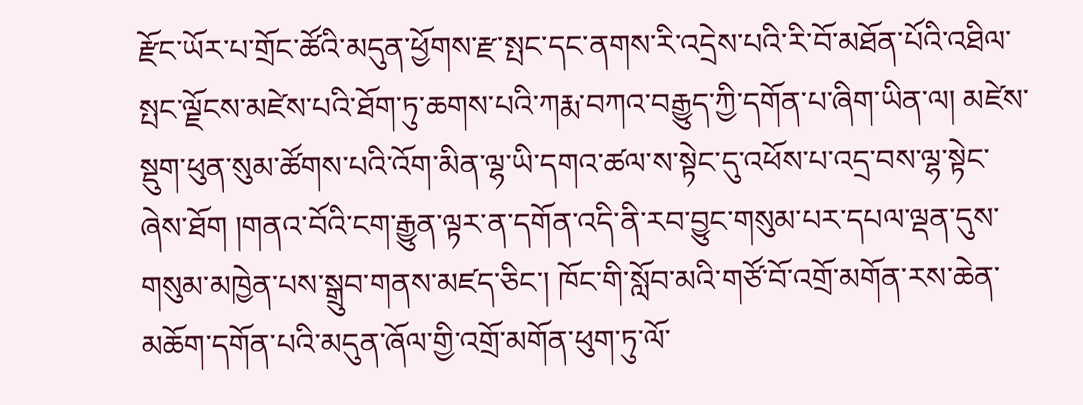རྫོང་ཡོར་པ་གྲོང་ཚོའི་མདུན་ཕྱོགས་རྫ་སྤང་དང་ནགས་རི་འདྲེས་པའི་རི་བོ་མཐོན་པོའི་འཐིལ་སྤང་ལྗོངས་མཛེས་པའི་ཐོག་ཏུ་ཆགས་པའི་ཀརྨ་བཀའ་བརྒྱུད་ཀྱི་དགོན་པ་ཞིག་ཡིན་ལ། མཛེས་སྡུག་ཕུན་སུམ་ཚོགས་པའི་འོག་མིན་ལྷ་ཡི་དགའ་ཚལ་ས་སྟེང་དུ་འཕོས་པ་འདྲ་བས་ལྷ་སྟེང་ཞེས་ཐོག །གནའ་བོའི་ངག་རྒྱུན་ལྟར་ན་དགོན་འདི་ནི་རབ་བྱུང་གསུམ་པར་དཔལ་ལྡན་དུས་གསུམ་མཁྱེན་པས་སྒྲུབ་གནས་མཛད་ཅིང་། ཁོང་གི་སློབ་མའི་གཙོ་བོ་འགྲོ་མགོན་རས་ཆེན་མཆོག་དགོན་པའི་མདུན་ཞོལ་གྱི་འགྲོ་མགོན་ཕུག་ཏུ་ལོ་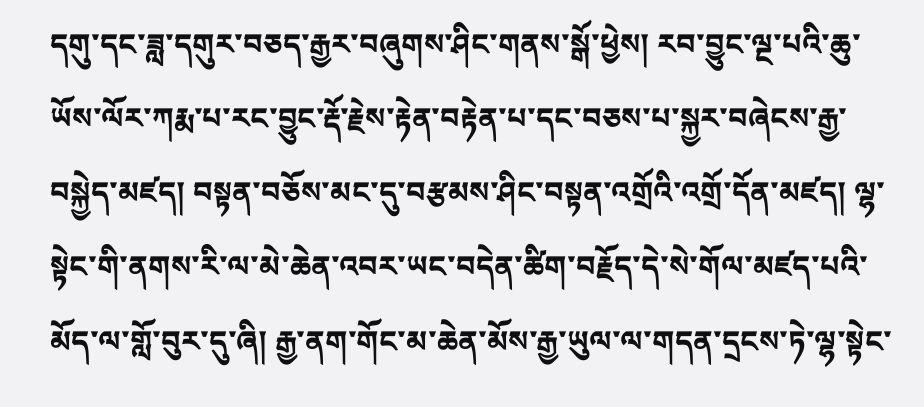དགུ་དང་ཟླ་དགུར་བཅད་རྒྱར་བཞུགས་ཤིང་གནས་སྒོ་ཕྱེས། རབ་བྱུང་ལྔ་པའི་ཆུ་ཡོས་ལོར་ཀརྨ་པ་རང་བྱུང་རྡོ་རྗེས་རྟེན་བརྟེན་པ་དང་བཅས་པ་སྐྱར་བཞེངས་རྒྱ་བསྐྱེད་མཛད། བསྟན་བཅོས་མང་དུ་བརྩམས་ཤིང་བསྟན་འགྲོའི་འགྲོ་དོན་མཛད། ལྷ་སྟེང་གི་ནགས་རི་ལ་མེ་ཆེན་འབར་ཡང་བདེན་ཚིག་བརྗོད་དེ་སེ་གོལ་མཛད་པའི་མོད་ལ་གློ་བུར་དུ་ཞི། རྒྱ་ནག་གོང་མ་ཆེན་མོས་རྒྱ་ཡུལ་ལ་གདན་དྲངས་ཏེ་ལྷ་སྟེང་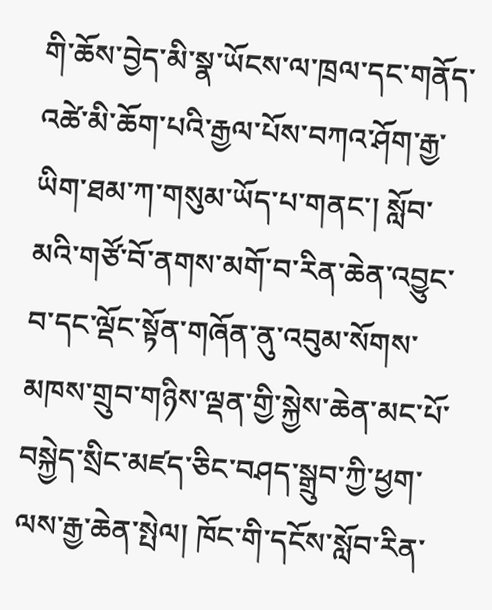གི་ཆོས་བྱེད་མི་སྣ་ཡོངས་ལ་ཁྲལ་དང་གནོད་འཚེ་མི་ཆོག་པའི་རྒྱལ་པོས་བཀའ་ཤོག་རྒྱ་ཡིག་ཐམ་ཀ་གསུམ་ཡོད་པ་གནང་། སློབ་མའི་གཙོ་བོ་ནགས་མགོ་བ་རིན་ཆེན་འབྱུང་བ་དང་ལྡོང་སྟོན་གཞོན་ནུ་འབུམ་སོགས་མཁས་གྲུབ་གཉིས་ལྡན་གྱི་སྐྱེས་ཆེན་མང་པོ་བསྐྱེད་སྲིང་མཛད་ཅིང་བཤད་སྒྲུབ་ཀྱི་ཕྱག་ལས་རྒྱ་ཆེན་སྤེལ། ཁོང་གི་དངོས་སློབ་རིན་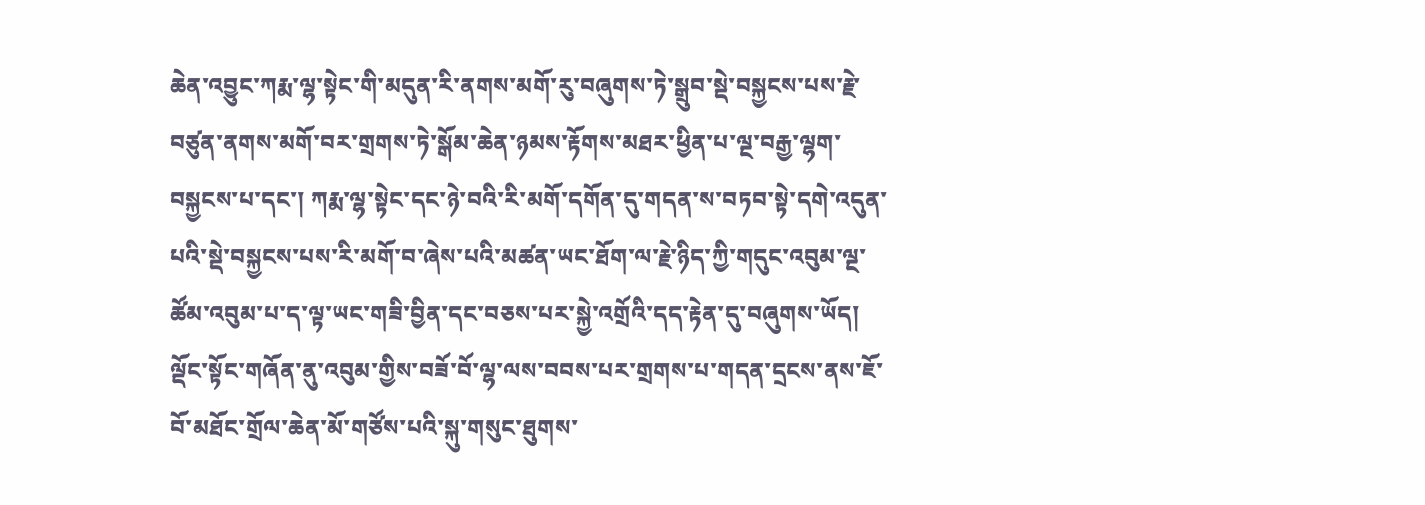ཆེན་འབྱུང་ཀརྨ་ལྷ་སྟེང་གི་མདུན་རི་ནགས་མགོ་རུ་བཞུགས་ཏེ་སྒྲུབ་སྡེ་བསྐྱངས་པས་རྗེ་བཙུན་ནགས་མགོ་བར་གྲགས་ཏེ་སྒོམ་ཆེན་ཉམས་རྟོགས་མཐར་ཕྱིན་པ་ལྔ་བརྒྱ་ལྷག་བསྐྱངས་པ་དང་། ཀརྨ་ལྷ་སྟེང་དང་ཉེ་བའི་རི་མགོ་དགོན་དུ་གདན་ས་བཏབ་སྟེ་དགེ་འདུན་པའི་སྡེ་བསྐྱངས་པས་རི་མགོ་བ་ཞེས་པའི་མཚན་ཡང་ཐོག་ལ་རྗེ་ཉིད་ཀྱི་གདུང་འབུམ་ལྔ་ཚོམ་འབུམ་པ་ད་ལྟ་ཡང་གཟི་བྱིན་དང་བཅས་པར་སྐྱེ་འགྲོའི་དད་རྟེན་དུ་བཞུགས་ཡོད། ལྡོང་སྟོང་གཞོན་ནུ་འབུམ་གྱིས་བཟོ་བོ་ལྷ་ལས་བབས་པར་གྲགས་པ་གདན་དྲངས་ནས་ཇོ་བོ་མཐོང་གྲོལ་ཆེན་མོ་གཙོས་པའི་སྐུ་གསུང་ཐུགས་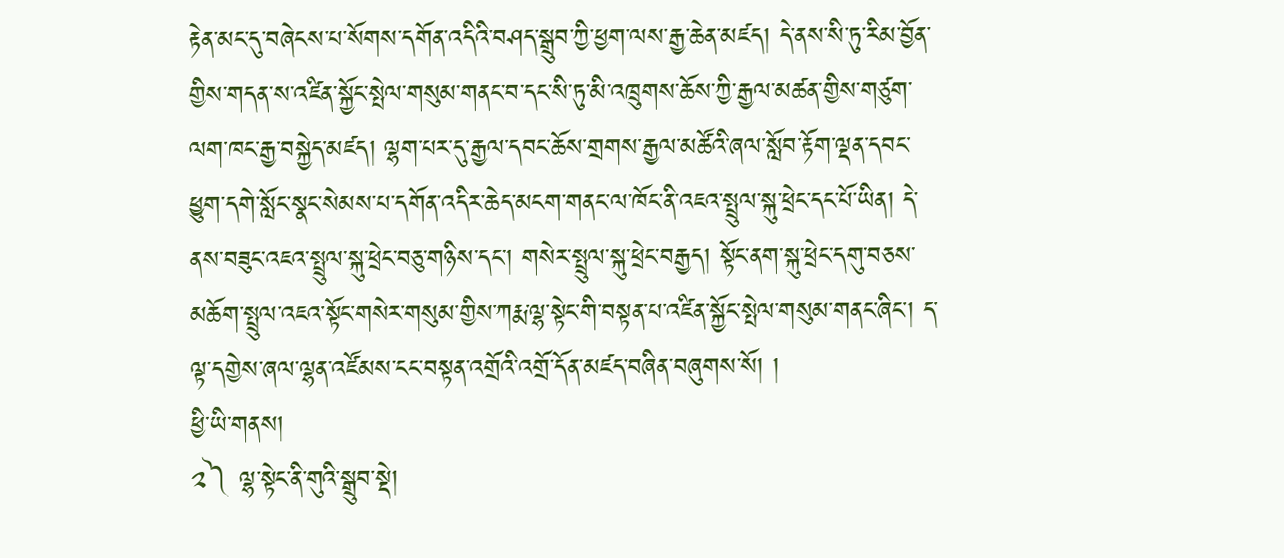རྟེན་མང་དུ་བཞེངས་པ་སོགས་དགོན་འདིའི་བཤད་སྒྲུབ་ཀྱི་ཕྱག་ལས་རྒྱ་ཆེན་མཛད། དེ་ནས་སི་ཏུ་རིམ་བྱོན་གྱིས་གདན་ས་འཛིན་སྐྱོང་སྤེལ་གསུམ་གནང་བ་དང་སི་ཏུ་མི་འཁྲུགས་ཆོས་ཀྱི་རྒྱལ་མཚན་གྱིས་གཙུག་ལག་ཁང་རྒྱ་བསྐྱེད་མཛད། ལྷག་པར་དུ་རྒྱལ་དབང་ཆོས་གྲགས་རྒྱལ་མཚོའི་ཞལ་སློབ་རྟོག་ལྡན་དབང་ཕྱུག་དགེ་སློང་སྣང་སེམས་པ་དགོན་འདིར་ཆེད་མངག་གནང་ལ་ཁོང་ནི་འཇའ་སྤྲུལ་སྐུ་ཕྲེང་དང་པོ་ཡིན། དེ་ནས་བཟུང་འཇའ་སྤྲུལ་སྐུ་ཕྲེང་བཅུ་གཉིས་དང་། གསེར་སྤྲུལ་སྐུ་ཕྲེང་བརྒྱད། སྟོང་ནག་སྐུ་ཕྲེང་དགུ་བཅས་མཆོག་སྤྲུལ་འཇའ་སྟོང་གསེར་གསུམ་གྱིས་ཀརྨ་ལྷ་སྟེང་གི་བསྟན་པ་འཛིན་སྐྱོང་སྤེལ་གསུམ་གནང་ཞིང་། ད་ལྟ་དགྱེས་ཞལ་ལྷན་འཛོམས་ངང་བསྟན་འགྲོའི་འགྲོ་དོན་མཛད་བཞིན་བཞུགས་སོ། །
ཕྱི་ཡི་གནས།
༢༽ ལྷ་སྟེང་ནི་གུའི་སྒྲུབ་སྡེ།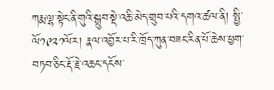ཀརྨ་ལྷ་སྟེང་ནི་གུའི་སྒྲུབ་སྡེ་འཆི་མེད་གྲུབ་པའི་དགའ་ཚལ་ནི། སྤྱི་ལོ༡༩༢༡ལོར། རྣལ་འབྱོར་པ་རི་ཁྲོད་ཀུན་བཟང་རིན་པོ་ཆེས་ཕྱག་བཏབ་ཅིང་རྡོ་རྗེ་འཆང་དངོས་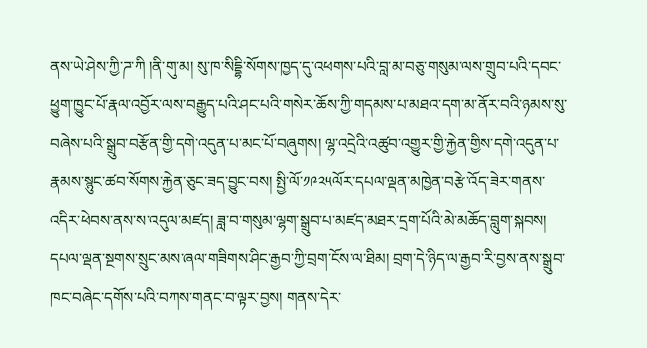ནས་ཡེ་ཤེས་ཀྱི་ཌ་ཀི །ནི་གུ་མ། སུ་ཁ་སིདྡྷི་སོགས་ཁྱད་དུ་འཕགས་པའི་བླ་མ་བཅུ་གསུམ་ལས་གྲུབ་པའི་དབང་ཕྱུག་ཁྱུང་པོ་རྣལ་འབྱོར་ལས་བརྒྱུད་པའི་ཤང་པའི་གསེར་ཆོས་ཀྱི་གདམས་པ་མཐའ་དག་མ་ནོར་བའི་ཉམས་སུ་བཞེས་པའི་སྒྲུབ་བརྩོན་གྱི་དགེ་འདུན་པ་མང་པོ་བཞུགས། ལྷ་འདྲེའི་འཚུབ་འགྱུར་གྱི་རྐྱེན་གྱིས་དགེ་འདུན་པ་རྣམས་སྙུང་ཚབ་སོགས་རྐྱེན་ཅུང་ཟད་བྱུང་བས། སྤྱི་ལོ་༡༩༢༥ལོར་དཔལ་ལྡན་མཁྱེན་བརྩེ་འོད་ཟེར་གནས་འདིར་ཕེབས་ནས་ས་འདུལ་མཛད། ཟླ་བ་གསུམ་ལྷག་སྒྲུབ་པ་མཛད་མཐར་དྲག་པོའི་མེ་མཆོད་བླུག་སྐབས། དཔལ་ལྡན་སྔགས་སྲུང་མས་ཞལ་གཟིགས་ཤིང་རྒྱབ་ཀྱི་བྲག་ངོས་ལ་ཐིམ། བྲག་དེ་ཉིད་ལ་རྒྱབ་རི་བྱས་ནས་སྒྲུབ་ཁང་བཞེང་དགོས་པའི་བཀས་གནང་བ་ལྟར་བྱས། གནས་དེར་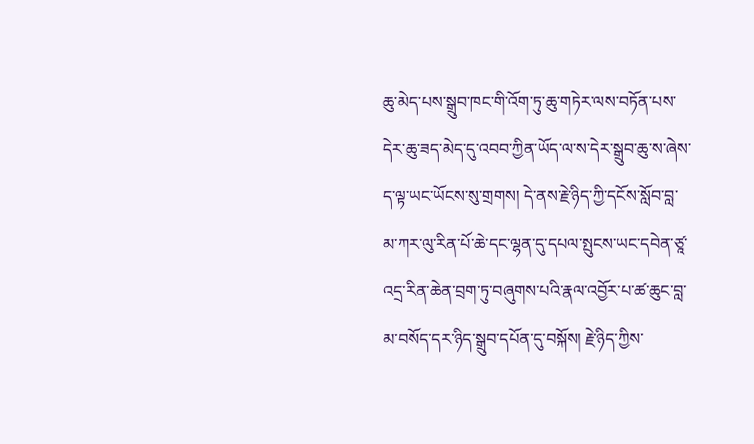ཆུ་མེད་པས་སྒྲུབ་ཁང་གི་འོག་ཏུ་ཆུ་གཏེར་ལས་བཏོན་པས་དེར་ཆུ་ཟད་མེད་དུ་འབབ་ཀྱིན་ཡོད་ལ་ས་དེར་སྒྲུབ་ཆུ་ས་ཞེས་ད་ལྟ་ཡང་ཡོངས་སུ་གྲགས། དེ་ནས་རྗེ་ཉིད་ཀྱི་དངོས་སློབ་བླ་མ་ཀར་ལུ་རིན་པོ་ཆེ་དང་ལྷན་དུ་དཔལ་སྤུངས་ཡང་དབེན་ཙཱ་འདྲ་རིན་ཆེན་བྲག་ཏུ་བཞུགས་པའི་རྣལ་འབྱོར་པ་ཚ་ཆུང་བླ་མ་བསོད་དར་ཉིད་སྒྲུབ་དཔོན་དུ་བསྐོས། རྗེ་ཉིད་ཀྱིས་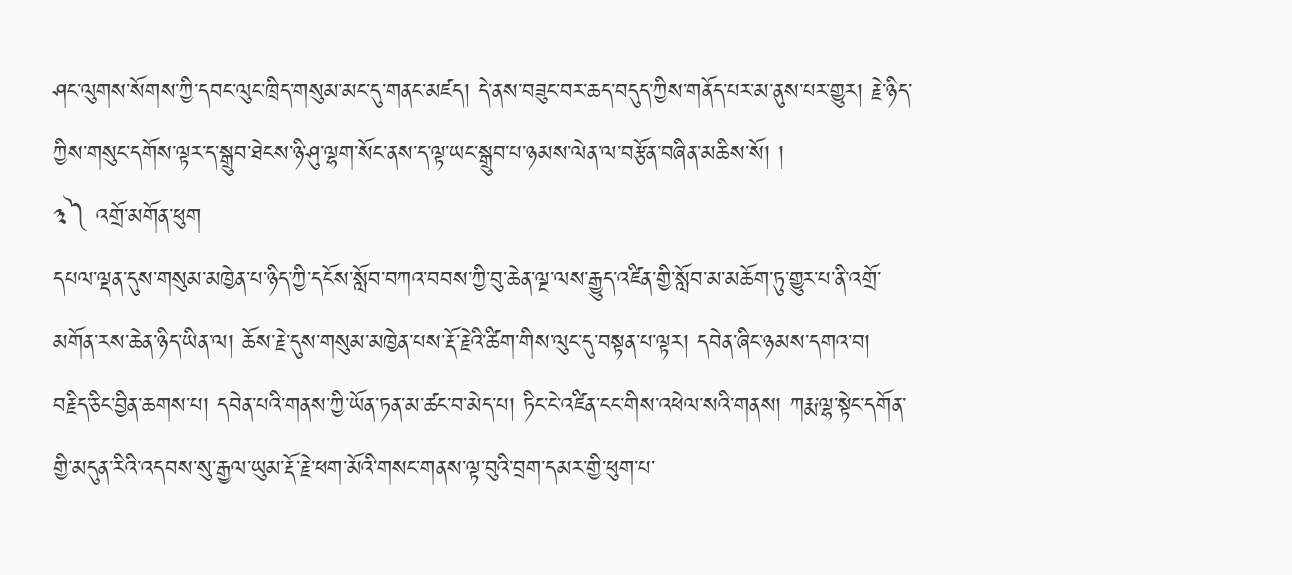ཤང་ལུགས་སོགས་ཀྱི་དབང་ལུང་ཁྲིད་གསུམ་མང་དུ་གནང་མཛད། དེ་ནས་བཟུང་བར་ཆད་བདུད་ཀྱིས་གནོད་པར་མ་ནུས་པར་གྱུར། རྗེ་ཉིད་ཀྱིས་གསུང་དགོས་ལྟར་ད་སྒྲུབ་ཐེངས་ཉི་ཤུ་ལྷག་སོང་ནས་ད་ལྟ་ཡང་སྒྲུབ་པ་ཉམས་ལེན་ལ་བརྩོན་བཞིན་མཆིས་སོ། །
༣༽ འགྲོ་མགོན་ཕུག
དཔལ་ལྡན་དུས་གསུམ་མཁྱེན་པ་ཉིད་ཀྱི་དངོས་སློབ་བཀའ་བབས་ཀྱི་བུ་ཆེན་ལྔ་ལས་རྒྱུད་འཛིན་གྱི་སློབ་མ་མཆོག་ཏུ་གྱུར་པ་ནི་འགྲོ་མགོན་རས་ཆེན་ཉིད་ཡིན་ལ། ཆོས་རྗེ་དུས་གསུམ་མཁྱེན་པས་རྡོ་རྗེའི་ཚིག་གིས་ལུང་དུ་བསྟན་པ་ལྟར། དབེན་ཞིང་ཉམས་དགའ་བ། བརྗིད་ཅིང་བྱིན་ཆགས་པ། དབེན་པའི་གནས་ཀྱི་ཡོན་ཏན་མ་ཚང་བ་མེད་པ། ཏིང་ངེ་འཛིན་ངང་གིས་འཕེལ་སའི་གནས། ཀརྨ་ལྷ་སྟེང་དགོན་གྱི་མདུན་རིའི་འདབས་སུ་རྒྱལ་ཡུམ་རྡོ་རྗེ་ཕག་མོའི་གསང་གནས་ལྟ་བུའི་བྲག་དམར་གྱི་ཕུག་པ་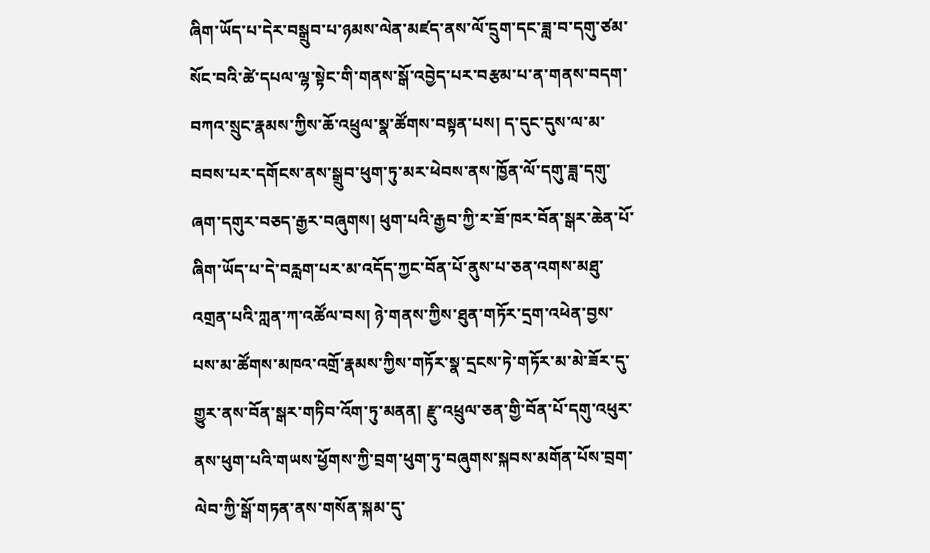ཞིག་ཡོད་པ་དེར་བསྒྲུབ་པ་ཉམས་ལེན་མཛད་ནས་ལོ་དྲུག་དང་ཟླ་བ་དགུ་ཙམ་སོང་བའི་ཚེ་དཔལ་ལྷ་སྟེང་གི་གནས་སྒོ་འབྱེད་པར་བརྩམ་པ་ན་གནས་བདག་བཀའ་སྲུང་རྣམས་ཀྱིས་ཆོ་འཕྲུལ་སྣ་ཚོགས་བསྟན་པས། ད་དུང་དུས་ལ་མ་བབས་པར་དགོངས་ནས་སྒྲུབ་ཕུག་ཏུ་མར་ཕེབས་ནས་ཁྱོན་ལོ་དགུ་ཟླ་དགུ་ཞག་དགུར་བཅད་རྒྱར་བཞུགས། ཕུག་པའི་རྒྱབ་ཀྱི་ར་ཟོ་ཁར་བོན་སྒར་ཆེན་པོ་ཞིག་ཡོད་པ་དེ་བརླག་པར་མ་འདོད་ཀྱང་བོན་པོ་ནུས་པ་ཅན་འགས་མཐུ་འགྲན་པའི་ཀླན་ཀ་འཚོལ་བས། ཉེ་གནས་ཀྱིས་ཐུན་གཏོར་དྲག་འཕེན་བྱས་པས་མ་ཚོགས་མཁའ་འགྲོ་རྣམས་ཀྱིས་གཏོར་སྣ་དྲངས་ཏེ་གཏོར་མ་མེ་ཟོར་དུ་གྱུར་ནས་བོན་སྒར་གཏིབ་འོག་ཏུ་མནན། རྫུ་འཕྲུལ་ཅན་གྱི་བོན་པོ་དགུ་འཕུར་ནས་ཕུག་པའི་གཡས་ཕྱོགས་ཀྱི་བྲག་ཕུག་ཏུ་བཞུགས་སྐབས་མགོན་པོས་བྲག་ལེབ་ཀྱི་སྒོ་གཏན་ནས་གསོན་སྐམ་དུ་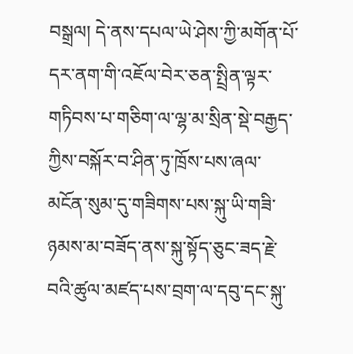བསྒྲལ། དེ་ནས་དཔལ་ཡེ་ཤེས་ཀྱི་མགོན་པོ་དར་ནག་གི་འཇོལ་བེར་ཅན་སྤྲིན་ལྟར་གཏིབས་པ་གཅིག་ལ་ལྷ་མ་སྲིན་སྡེ་བརྒྱད་ཀྱིས་བསྐོར་བ་ཤིན་ཏུ་ཁྲོས་པས་ཞལ་མངོན་སུམ་དུ་གཟིགས་པས་སྐུ་ཡི་གཟི་ཉམས་མ་བཟོད་ནས་སྐུ་སྟོད་ཅུང་ཟད་རྗེ་བའི་ཚུལ་མཛད་པས་བྲག་ལ་དབུ་དང་སྐུ་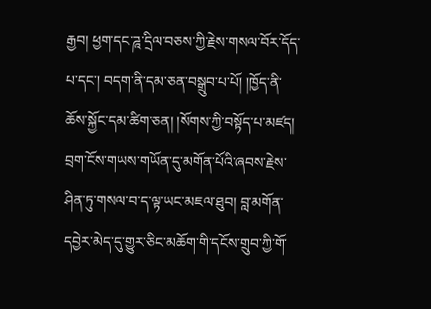རྒྱབ། ཕྱག་དང་ཌཱ་དྲིལ་བཅས་ཀྱི་རྗེས་གསལ་བོར་དོད་པ་དང་། བདག་ནི་དམ་ཅན་བསྒྲུབ་པ་པོ། །ཁྱོད་ནི་ཆོས་སྐྱོང་དམ་ཚིག་ཅན། །སོགས་ཀྱི་བསྟོད་པ་མཛད། བྲག་ངོས་གཡས་གཡོན་དུ་མགོན་པོའི་ཞབས་རྗེས་ཤིན་ཏུ་གསལ་བ་ད་ལྟ་ཡང་མཇལ་ཐུབ། བླ་མགོན་དབྱེར་མེད་དུ་གྱུར་ཅིང་མཆོག་གི་དངོས་གྲུབ་ཀྱི་གོ་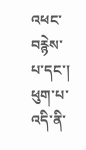འཕང་བརྙེས་པ་དང་། ཕུག་པ་འདི་ནི་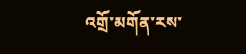འགྲོ་མགོན་རས་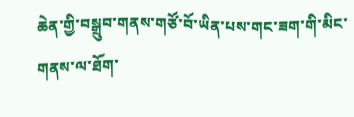ཆེན་གྱི་བསྒྲུབ་གནས་གཙོ་བོ་ཡིན་པས་གང་ཟག་གི་མིང་གནས་ལ་ཐོག་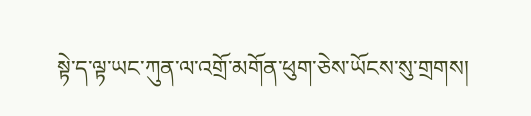སྟེ་ད་ལྟ་ཡང་ཀུན་ལ་འགྲོ་མགོན་ཕུག་ཅེས་ཡོངས་སུ་གྲགས།